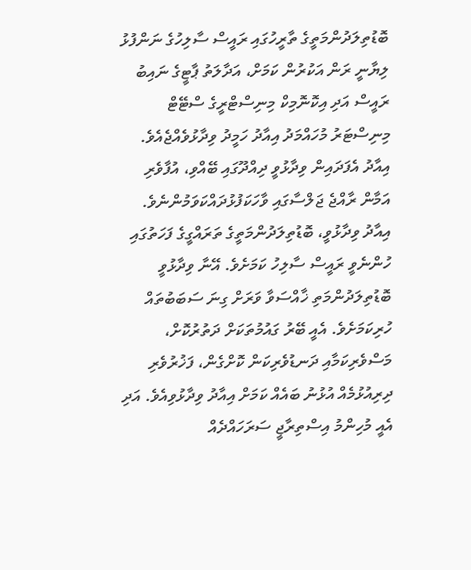ބޮޑުތިލަދުންމަތީގެ ތާރީހުގައި ރައީސް ސާލިހުގެ ނަންފުޅު ލިޔާނީ ރަން އަކުރުން ކަމަށް، އަދާލަތު ޕާޓީގެ ނައިބު ރައީސް އަދި އިކޮނޮމިކް މިނިސްޓްރީގެ ސްޓޭޓް މިނިސްޓަރު މުހައްމަދު އިއާދު ހަމީދު ވިދާޅުވެއްޖެއެވެ.
އިއާދު އެފަދައިން ވިދާޅުވީ ދިއްދޫގައި ބޭއްވި، އުފާވެރި އަމާން ރާއްޖެ ޖަލްސާގައި ވާހަކަފުޅުދައްކަވަމުންނެވެ.
އިއާދު ވިދާޅުވީ، ބޮޑުތިލަދުންމަތީގެ ތަރައްގީގެ ފަހަތުގައި ހުންނެވީ ރައީސް ސާލިހު ކަމަށެވެ. އޭނާ ވިދާޅުވީ ބޮޑުތިލަދުންމަތި ޚާއްސަވާ ވަރަށް ގިނަ ސަބަބުތައް ހުރިކަމަށެވެ. އެއީ ބޭރު ގައުމުތަކަށް ދަތުރުކޮށް، މަސްވެރިކަމާއި ދަނޑުވެރިކަން ކޮށްގެން، ފަޚުރުވެރި ދިރިއުޅުމެއް އުޅުނު ބައެއް ކަމަށް އިއާދު ވިދާޅުވިއެވެ. އަދި އެއީ މުހިންމު އިސްތިރާޖީ ސަރަހައްދެއް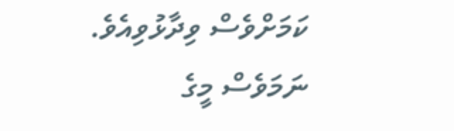ކަމަށްވެސް ވިދާޅުވިއެވެ. ނަމަވެސް މީގެ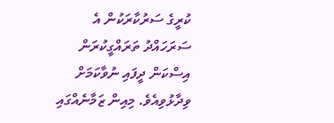ކުރީގެ ސަރުކާރަކުން އެ ސަރަހައްދު ތަރައްގީކުރަން އިސްކަން ދީފައި ނުވާކަމަށް ވިދާޅުވިއެވެ. މިއިން ޒަމާނެއްގައި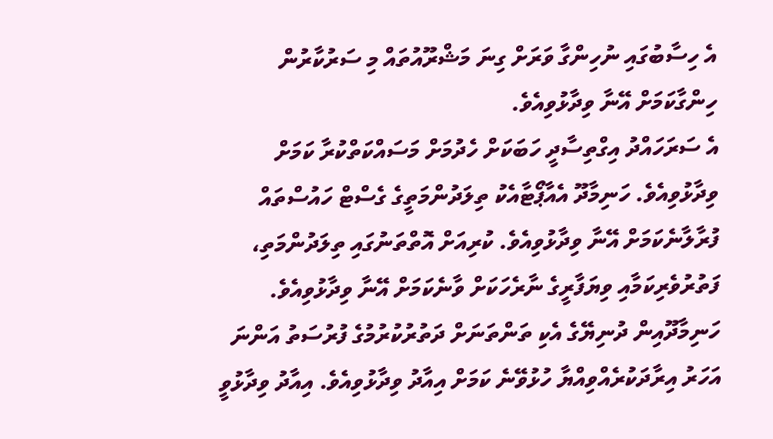އެ ހިސާބުގައި ނުހިންގާ ވަރަށް ގިނަ މަޝްރޫއުތައް މި ސަރުކާރުން ހިންގާކަމަށް އޭނާ ވިދާޅުވިއެވެ.
އެ ސަރަހައްދު އިގްތިސާދީ ހަބަކަށް ހެދުމަށް މަސައްކަތްކުރާ ކަމަށް ވިދާޅުވިއެވެ. ހަނިމާދޫ އެއާޕޯޓާއެކު ތިލަދުންމަތީގެ ގެސްޓް ހައުސްތައް ފުރާލާނެކަމަށް އޭނާ ވިދާޅުވިއެވެ. ކުރިއަށް އޮތްތަނުގައި ތިލަދުންމަތި، ފަތުރުވެރިކަމާއި ވިޔަފާރީގެ ނާރެހަކަށް ވާނެކަމަށް އޭނާ ވިދާޅުވިއެވެ. ހަނިމާދޫއިން ދުނިޔޭގެ އެކި ތަންތަނަށް ދަތުރުކުރުމުގެ ފުރުސަތު އަންނަ އަހަރު އިރާދަކުރެއްވިއްޔާ ހުޅުވޭނެ ކަމަށް އިއާދު ވިދާޅުވިއެވެ. އިއާދު ވިދާޅުވީ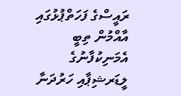ރައީސްގެ ފަހަތްޕުޅުގައި އާއްމުން ތިބީ އެމަނިކުފާނުގެ ލީޑަރޝިޕާއި ހަރުދަނާ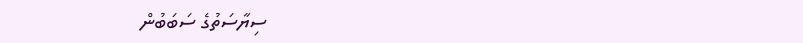ސިޔާސަތުގެ ސަބަބުން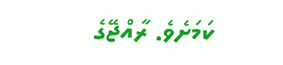ކަމަށެވެ. ރާއްޖޭގެ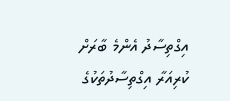އިގްތިސާދު އެންމެ ބާރަށް ކުރިއަރާ އިގްތިސާދުތަކުގެ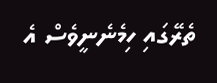ތެރޭގައި ހިމެނެނީވެސް އެ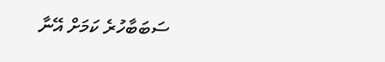ސަބަބާހުރެ ކަމަށް އޭނާ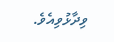ވިދާޅުވިއެވެ.